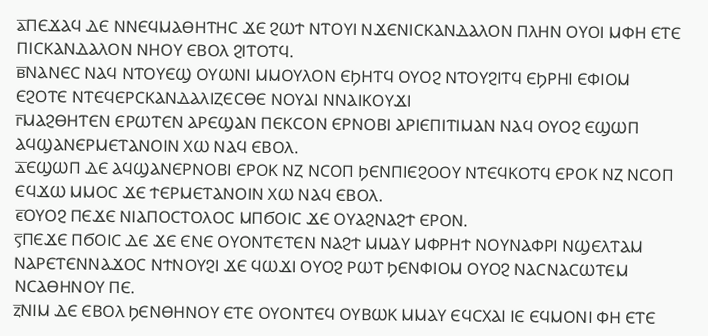ⲁ̅ⲠⲈϪⲀϤ ⲆⲈ ⲚⲚⲈϤⲘⲀⲐⲎⲦⲎⲤ ϪⲈ ϨⲰϮ ⲚⲦⲞⲨⲒ ⲚϪⲈⲚⲒⲤⲔⲀⲚⲆⲀⲖⲞⲚ ⲠⲖⲎⲚ ⲞⲨⲞⲒ ⲘⲪⲎ ⲈⲦⲈ ⲠⲒⲤⲔⲀⲚⲆⲀⲖⲞⲚ ⲚⲎⲞⲨ ⲈⲂⲞⲖ ϨⲒⲦⲞⲦϤ.
ⲃ̅ⲚⲀⲚⲈⲤ ⲚⲀϤ ⲚⲦⲞⲨⲈϢ ⲞⲨⲰⲚⲒ ⲘⲘⲞⲨⲖⲞⲚ ⲈϦⲎⲦϤ ⲞⲨⲞϨ ⲚⲦⲞⲨϨⲒⲦϤ ⲈϦⲢⲎⲒ ⲈⲪⲒⲞⲘ ⲈϨⲞⲦⲈ ⲚⲦⲈϤⲈⲢⲤⲔⲀⲚⲆⲀⲖⲒⲌⲈⲤⲐⲈ ⲚⲞⲨⲀⲒ ⲚⲚⲀⲒⲔⲞⲨϪⲒ
ⲅ̅ⲘⲀϨⲐⲎⲦⲈⲚ ⲈⲢⲰⲦⲈⲚ ⲀⲢⲈϢⲀⲚ ⲠⲈⲔⲤⲞⲚ ⲈⲢⲚⲞⲂⲒ ⲀⲢⲒⲈⲠⲒⲦⲒⲘⲀⲚ ⲚⲀϤ ⲞⲨⲞϨ ⲈϢⲰⲠ ⲀϤϢⲀⲚⲈⲢⲘⲈⲦⲀⲚⲞⲒⲚ ⲬⲰ ⲚⲀϤ ⲈⲂⲞⲖ.
ⲇ̅ⲈϢⲰⲠ ⲆⲈ ⲀϤϢⲀⲚⲈⲢⲚⲞⲂⲒ ⲈⲢⲞⲔ ⲚⲌ ⲚⲤⲞⲠ ϦⲈⲚⲠⲒⲈϨⲞⲞⲨ ⲚⲦⲈϤⲔⲞⲦϤ ⲈⲢⲞⲔ ⲚⲌ ⲚⲤⲞⲠ ⲈϤϪⲰ ⲘⲘⲞⲤ ϪⲈ ϮⲈⲢⲘⲈⲦⲀⲚⲞⲒⲚ ⲬⲰ ⲚⲀϤ ⲈⲂⲞⲖ.
ⲉ̅ⲞⲨⲞϨ ⲠⲈϪⲈ ⲚⲒⲀⲠⲞⲤⲦⲞⲖⲞⲤ ⲘⲠϬⲞⲒⲤ ϪⲈ ⲞⲨⲀϨⲚⲀϨϮ ⲈⲢⲞⲚ.
ⲋ̅ⲠⲈϪⲈ ⲠϬⲞⲒⲤ ⲆⲈ ϪⲈ ⲈⲚⲈ ⲞⲨⲞⲚⲦⲈⲦⲈⲚ ⲚⲀϨϮ ⲘⲘⲀⲨ ⲘⲪⲢⲎϮ ⲚⲞⲨⲚⲀⲪⲢⲒ ⲚϢⲈⲖⲦⲀⲘ ⲚⲀⲢⲈⲦⲈⲚⲚⲀϪⲞⲤ ⲚϮⲚⲞⲨϨⲒ ϪⲈ ϤⲰϪⲒ ⲞⲨⲞϨ ⲢⲰⲦ ϦⲈⲚⲪⲒⲞⲘ ⲞⲨⲞϨ ⲚⲀⲤⲚⲀⲤⲰⲦⲈⲘ ⲚⲤⲀⲐⲎⲚⲞⲨ ⲠⲈ.
ⲍ̅ⲚⲒⲘ ⲆⲈ ⲈⲂⲞⲖ ϦⲈⲚⲐⲎⲚⲞⲨ ⲈⲦⲈ ⲞⲨⲞⲚⲦⲈϤ ⲞⲨⲂⲰⲔ ⲘⲘⲀⲨ ⲈϤⲤⲬⲀⲒ ⲒⲈ ⲈϤⲘⲞⲚⲒ ⲪⲎ ⲈⲦⲈ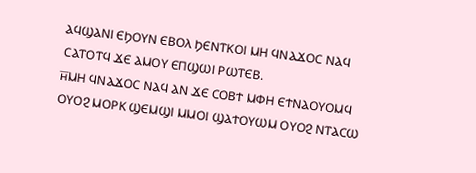ⲀϤϢⲀⲚⲒ ⲈϦⲞⲨⲚ ⲈⲂⲞⲖ ϦⲈⲚⲦⲔⲞⲒ ⲘⲎ ϤⲚⲀϪⲞⲤ ⲚⲀϤ ⲤⲀⲦⲞⲦϤ ϪⲈ ⲀⲘⲞⲨ ⲈⲠϢⲰⲒ ⲢⲰⲦⲈⲂ.
ⲏ̅ⲘⲎ ϤⲚⲀϪⲞⲤ ⲚⲀϤ ⲀⲚ ϪⲈ ⲤⲞⲂϮ ⲘⲪⲎ ⲈϮⲚⲀⲞⲨⲞⲘϤ ⲞⲨⲞϨ ⲘⲞⲢⲔ ϢⲈⲘϢⲒ ⲘⲘⲞⲒ ϢⲀϮⲞⲨⲰⲘ ⲞⲨⲞϨ ⲚⲦⲀⲤⲰ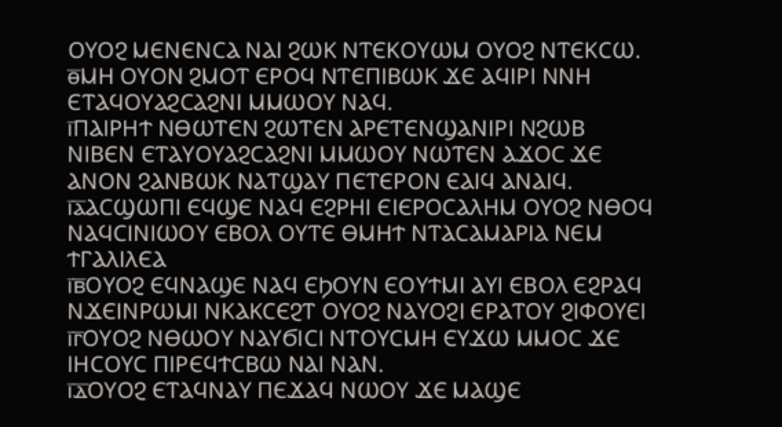ⲞⲨⲞϨ ⲘⲈⲚⲈⲚⲤⲀ ⲚⲀⲒ ϨⲰⲔ ⲚⲦⲈⲔⲞⲨⲰⲘ ⲞⲨⲞϨ ⲚⲦⲈⲔⲤⲰ.
ⲑ̅ⲘⲎ ⲞⲨⲞⲚ ϨⲘⲞⲦ ⲈⲢⲞϤ ⲚⲦⲈⲠⲒⲂⲰⲔ ϪⲈ ⲀϤⲒⲢⲒ ⲚⲚⲎ ⲈⲦⲀϤⲞⲨⲀϨⲤⲀϨⲚⲒ ⲘⲘⲰⲞⲨ ⲚⲀϤ.
ⲓ̅ⲠⲀⲒⲢⲎϮ ⲚⲐⲰⲦⲈⲚ ϨⲰⲦⲈⲚ ⲀⲢⲈⲦⲈⲚϢⲀⲚⲒⲢⲒ ⲚϨⲰⲂ ⲚⲒⲂⲈⲚ ⲈⲦⲀⲨⲞⲨⲀϨⲤⲀϨⲚⲒ ⲘⲘⲰⲞⲨ ⲚⲰⲦⲈⲚ ⲀϪⲞⲤ ϪⲈ ⲀⲚⲞⲚ ϨⲀⲚⲂⲰⲔ ⲚⲀⲦϢⲀⲨ ⲠⲈⲦⲈⲢⲞⲚ ⲈⲀⲒϤ ⲀⲚⲀⲒϤ.
ⲓ̅ⲁ̅ⲀⲤϢⲰⲠⲒ ⲈϤϢⲈ ⲚⲀϤ ⲈϨⲢⲎⲒ ⲈⲒⲈⲢⲞⲤⲀⲖⲎⲘ ⲞⲨⲞϨ ⲚⲐⲞϤ ⲚⲀϤⲤⲒⲚⲒⲰⲞⲨ ⲈⲂⲞⲖ ⲞⲨⲦⲈ ⲐⲘⲎϮ ⲚⲦⲀⲤⲀⲘⲀⲢⲒⲀ ⲚⲈⲘ ϮⲄⲀⲖⲒⲖⲈⲀ
ⲓ̅ⲃ̅ⲞⲨⲞϨ ⲈϤⲚⲀϢⲈ ⲚⲀϤ ⲈϦⲞⲨⲚ ⲈⲞⲨϮⲘⲒ ⲀⲨⲒ ⲈⲂⲞⲖ ⲈϨⲢⲀϤ ⲚϪⲈⲒⲚⲢⲰⲘⲒ ⲚⲔⲀⲔⲤⲈϨⲦ ⲞⲨⲞϨ ⲚⲀⲨⲞϨⲒ ⲈⲢⲀⲦⲞⲨ ϨⲒⲪⲞⲨⲈⲒ
ⲓ̅ⲅ̅ⲞⲨⲞϨ ⲚⲐⲰⲞⲨ ⲚⲀⲨϬⲒⲤⲒ ⲚⲦⲞⲨⲤⲘⲎ ⲈⲨϪⲰ ⲘⲘⲞⲤ ϪⲈ ⲒⲎⲤⲞⲨⲤ ⲠⲒⲢⲈϤϮⲤⲂⲰ ⲚⲀⲒ ⲚⲀⲚ.
ⲓ̅ⲇ̅ⲞⲨⲞϨ ⲈⲦⲀϤⲚⲀⲨ ⲠⲈϪⲀϤ ⲚⲰⲞⲨ ϪⲈ ⲘⲀϢⲈ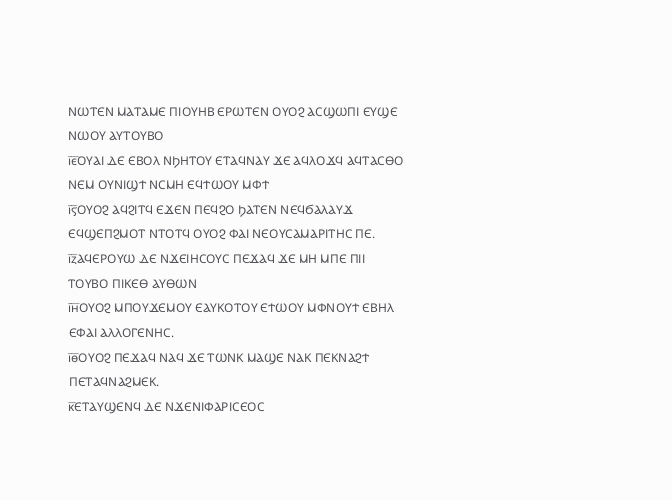ⲚⲰⲦⲈⲚ ⲘⲀⲦⲀⲘⲈ ⲠⲒⲞⲨⲎⲂ ⲈⲢⲰⲦⲈⲚ ⲞⲨⲞϨ ⲀⲤϢⲰⲠⲒ ⲈⲨϢⲈ ⲚⲰⲞⲨ ⲀⲨⲦⲞⲨⲂⲞ
ⲓ̅ⲉ̅ⲞⲨⲀⲒ ⲆⲈ ⲈⲂⲞⲖ ⲚϦⲎⲦⲞⲨ ⲈⲦⲀϤⲚⲀⲨ ϪⲈ ⲀϤⲖⲞϪϤ ⲀϤⲦⲀⲤⲐⲞ ⲚⲈⲘ ⲞⲨⲚⲒϢϮ ⲚⲤⲘⲎ ⲈϤϮⲰⲞⲨ ⲘⲪϮ
ⲓ̅ⲋ̅ⲞⲨⲞϨ ⲀϤϨⲒⲦϤ ⲈϪⲈⲚ ⲠⲈϤϨⲞ ϦⲀⲦⲈⲚ ⲚⲈϤϬⲀⲖⲀⲨϪ ⲈϤϢⲈⲠϨⲘⲞⲦ ⲚⲦⲞⲦϤ ⲞⲨⲞϨ ⲪⲀⲒ ⲚⲈⲞⲨⲤⲀⲘⲀⲢⲒⲦⲎⲤ ⲠⲈ.
ⲓ̅ⲍ̅ⲀϤⲈⲢⲞⲨⲰ ⲆⲈ ⲚϪⲈⲒⲎⲤⲞⲨⲤ ⲠⲈϪⲀϤ ϪⲈ ⲘⲎ ⲘⲠⲈ ⲠⲒⲒ ⲦⲞⲨⲂⲞ ⲠⲒⲔⲈⲐ ⲀⲨⲐⲰⲚ
ⲓ̅ⲏ̅ⲞⲨⲞϨ ⲘⲠⲞⲨϪⲈⲘⲞⲨ ⲈⲀⲨⲔⲞⲦⲞⲨ ⲈϮⲰⲞⲨ ⲘⲪⲚⲞⲨϮ ⲈⲂⲎⲖ ⲈⲪⲀⲒ ⲀⲖⲖⲞⲄⲈⲚⲎⲤ.
ⲓ̅ⲑ̅ⲞⲨⲞϨ ⲠⲈϪⲀϤ ⲚⲀϤ ϪⲈ ⲦⲰⲚⲔ ⲘⲀϢⲈ ⲚⲀⲔ ⲠⲈⲔⲚⲀϨϮ ⲠⲈⲦⲀϤⲚⲀϨⲘⲈⲔ.
ⲕ̅ⲈⲦⲀⲨϢⲈⲚϤ ⲆⲈ ⲚϪⲈⲚⲒⲪⲀⲢⲒⲤⲈⲞⲤ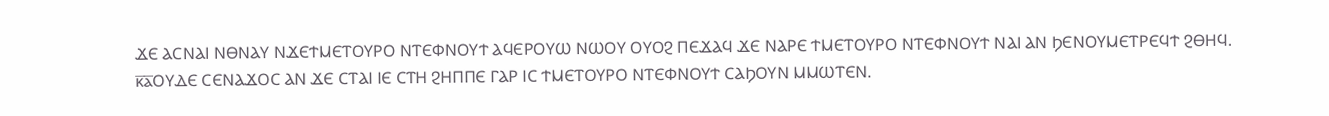ϪⲈ ⲀⲤⲚⲀⲒ ⲚⲐⲚⲀⲨ ⲚϪⲈϮⲘⲈⲦⲞⲨⲢⲞ ⲚⲦⲈⲪⲚⲞⲨϮ ⲀϤⲈⲢⲞⲨⲰ ⲚⲰⲞⲨ ⲞⲨⲞϨ ⲠⲈϪⲀϤ ϪⲈ ⲚⲀⲢⲈ ϮⲘⲈⲦⲞⲨⲢⲞ ⲚⲦⲈⲪⲚⲞⲨϮ ⲚⲀⲒ ⲀⲚ ϦⲈⲚⲞⲨⲘⲈⲦⲢⲈϤϮ ϨⲐⲎϤ.
ⲕ̅ⲁ̅ⲞⲨⲆⲈ ⲤⲈⲚⲀϪⲞⲤ ⲀⲚ ϪⲈ ⲤⲦⲀⲒ ⲒⲈ ⲤⲦⲎ ϨⲎⲠⲠⲈ ⲄⲀⲢ ⲒⲤ ϮⲘⲈⲦⲞⲨⲢⲞ ⲚⲦⲈⲪⲚⲞⲨϮ ⲤⲀϦⲞⲨⲚ ⲘⲘⲰⲦⲈⲚ.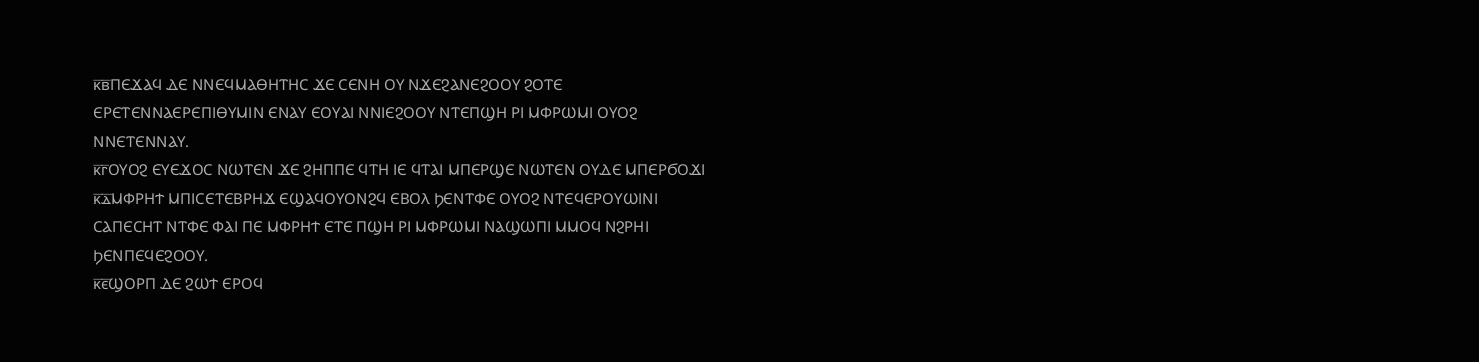ⲕ̅ⲃ̅ⲠⲈϪⲀϤ ⲆⲈ ⲚⲚⲈϤⲘⲀⲐⲎⲦⲎⲤ ϪⲈ ⲤⲈⲚⲎ ⲞⲨ ⲚϪⲈϨⲀⲚⲈϨⲞⲞⲨ ϨⲞⲦⲈ ⲈⲢⲈⲦⲈⲚⲚⲀⲈⲢⲈⲠⲒⲐⲨⲘⲒⲚ ⲈⲚⲀⲨ ⲈⲞⲨⲀⲒ ⲚⲚⲒⲈϨⲞⲞⲨ ⲚⲦⲈⲠϢⲎ ⲢⲒ ⲘⲪⲢⲰⲘⲒ ⲞⲨⲞϨ ⲚⲚⲈⲦⲈⲚⲚⲀⲨ.
ⲕ̅ⲅ̅ⲞⲨⲞϨ ⲈⲨⲈϪⲞⲤ ⲚⲰⲦⲈⲚ ϪⲈ ϨⲎⲠⲠⲈ ϤⲦⲎ ⲒⲈ ϤⲦⲀⲒ ⲘⲠⲈⲢϢⲈ ⲚⲰⲦⲈⲚ ⲞⲨⲆⲈ ⲘⲠⲈⲢϬⲞϪⲒ
ⲕ̅ⲇ̅ⲘⲪⲢⲎϮ ⲘⲠⲒⲤⲈⲦⲈⲂⲢⲎϪ ⲈϢⲀϤⲞⲨⲞⲚϨϤ ⲈⲂⲞⲖ ϦⲈⲚⲦⲪⲈ ⲞⲨⲞϨ ⲚⲦⲈϤⲈⲢⲞⲨⲰⲒⲚⲒ ⲤⲀⲠⲈⲤⲎⲦ ⲚⲦⲪⲈ ⲪⲀⲒ ⲠⲈ ⲘⲪⲢⲎϮ ⲈⲦⲈ ⲠϢⲎ ⲢⲒ ⲘⲪⲢⲰⲘⲒ ⲚⲀϢⲰⲠⲒ ⲘⲘⲞϤ ⲚϨⲢⲎⲒ ϦⲈⲚⲠⲈϤⲈϨⲞⲞⲨ.
ⲕ̅ⲉ̅ϢⲞⲢⲠ ⲆⲈ ϨⲰϮ ⲈⲢⲞϤ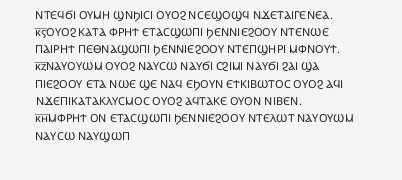ⲚⲦⲈϤϬⲒ ⲞⲨⲘⲎ ϢⲚϦⲒⲤⲒ ⲞⲨⲞϨ ⲚⲤⲈϢⲞϢϤ ⲚϪⲈⲦⲀⲒⲄⲈⲚⲈⲀ.
ⲕ̅ⲋ̅ⲞⲨⲞϨ ⲔⲀⲦⲀ ⲪⲢⲎϮ ⲈⲦⲀⲤϢⲰⲠⲒ ϦⲈⲚⲚⲒⲈϨⲞⲞⲨ ⲚⲦⲈⲚⲰⲈ ⲠⲀⲒⲢⲎϮ ⲠⲈⲐⲚⲀϢⲰⲠⲒ ϦⲈⲚⲚⲒⲈϨⲞⲞⲨ ⲚⲦⲈⲠϢⲎⲢⲒ ⲘⲪⲚⲞⲨϮ.
ⲕ̅ⲍ̅ⲚⲀⲨⲞⲨⲰⲘ ⲞⲨⲞϨ ⲚⲀⲨⲤⲰ ⲚⲀⲨϬⲒ ⲤϨⲒⲘⲒ ⲚⲀⲨϬⲒ ϨⲀⲒ ϢⲀ ⲠⲒⲈϨⲞⲞⲨ ⲈⲦⲀ ⲚⲰⲈ ϢⲈ ⲚⲀϤ ⲈϦⲞⲨⲚ ⲈϮⲔⲒⲂⲰⲦⲞⲤ ⲞⲨⲞϨ ⲀϤⲒ ⲚϪⲈⲠⲒⲔⲀⲦⲀⲔⲖⲨⲤⲘⲞⲤ ⲞⲨⲞϨ ⲀϤⲦⲀⲔⲈ ⲞⲨⲞⲚ ⲚⲒⲂⲈⲚ.
ⲕ̅ⲏ̅ⲘⲪⲢⲎϮ ⲞⲚ ⲈⲦⲀⲤϢⲰⲠⲒ ϦⲈⲚⲚⲒⲈϨⲞⲞⲨ ⲚⲦⲈⲖⲰⲦ ⲚⲀⲨⲞⲨⲰⲘ ⲚⲀⲨⲤⲰ ⲚⲀⲨϢⲰⲠ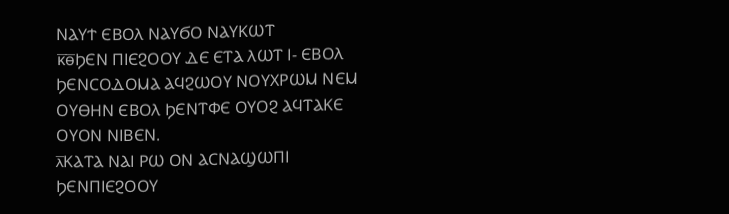ⲚⲀⲨϮ ⲈⲂⲞⲖ ⲚⲀⲨϬⲞ ⲚⲀⲨⲔⲰⲦ
ⲕ̅ⲑ̅ϦⲈⲚ ⲠⲒⲈϨⲞⲞⲨ ⲆⲈ ⲈⲦⲀ ⲖⲰⲦ Ⲓ- ⲈⲂⲞⲖ ϦⲈⲚⲤⲞⲆⲞⲘⲀ ⲀϤϨⲰⲞⲨ ⲚⲞⲨⲬⲢⲰⲘ ⲚⲈⲘ ⲞⲨⲐⲎⲚ ⲈⲂⲞⲖ ϦⲈⲚⲦⲪⲈ ⲞⲨⲞϨ ⲀϤⲦⲀⲔⲈ ⲞⲨⲞⲚ ⲚⲒⲂⲈⲚ.
ⲗ̅ⲔⲀⲦⲀ ⲚⲀⲒ ⲢⲰ ⲞⲚ ⲀⲤⲚⲀϢⲰⲠⲒ ϦⲈⲚⲠⲒⲈϨⲞⲞⲨ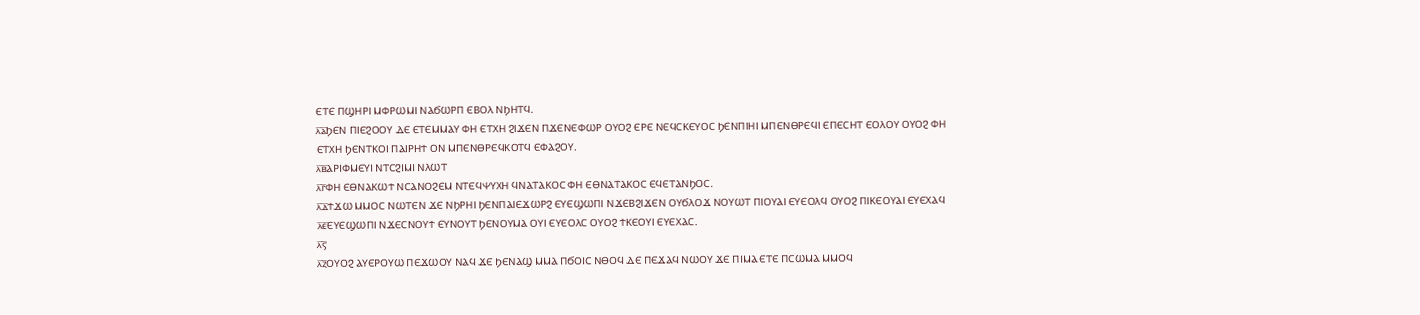ⲈⲦⲈ ⲠϢⲎⲢⲒ ⲘⲪⲢⲰⲘⲒ ⲚⲀϬⲰⲢⲠ ⲈⲂⲞⲖ ⲚϦⲎⲦϤ.
ⲗ̅ⲁ̅ϦⲈⲚ ⲠⲒⲈϨⲞⲞⲨ ⲆⲈ ⲈⲦⲈⲘⲘⲀⲨ ⲪⲎ ⲈⲦⲬⲎ ϨⲒϪⲈⲚ ⲠϪⲈⲚⲈⲪⲰⲢ ⲞⲨⲞϨ ⲈⲢⲈ ⲚⲈϤⲤⲔⲈⲨⲞⲤ ϦⲈⲚⲠⲒⲎⲒ ⲘⲠⲈⲚⲐⲢⲈϤⲒ ⲈⲠⲈⲤⲎⲦ ⲈⲞⲖⲞⲨ ⲞⲨⲞϨ ⲪⲎ ⲈⲦⲬⲎ ϦⲈⲚⲦⲔⲞⲒ ⲠⲀⲒⲢⲎϮ ⲞⲚ ⲘⲠⲈⲚⲐⲢⲈϤⲔⲞⲦϤ ⲈⲪⲀϨⲞⲨ.
ⲗ̅ⲃ̅ⲀⲢⲒⲪⲘⲈⲨⲒ ⲚⲦⲤϨⲒⲘⲒ ⲚⲖⲰⲦ
ⲗ̅ⲅ̅ⲪⲎ ⲈⲐⲚⲀⲔⲰϮ ⲚⲤⲀⲚⲞϨⲈⲘ ⲚⲦⲈϤⲮⲨⲬⲎ ϤⲚⲀⲦⲀⲔⲞⲤ ⲪⲎ ⲈⲐⲚⲀⲦⲀⲔⲞⲤ ⲈϤⲈⲦⲀⲚϦⲞⲤ.
ⲗ̅ⲇ̅ϮϪⲰ ⲘⲘⲞⲤ ⲚⲰⲦⲈⲚ ϪⲈ ⲚϦⲢⲎⲒ ϦⲈⲚⲠⲀⲒⲈϪⲰⲢϨ ⲈⲨⲈϢⲰⲠⲒ ⲚϪⲈⲂϨⲒϪⲈⲚ ⲞⲨϬⲖⲞϪ ⲚⲞⲨⲰⲦ ⲠⲒⲞⲨⲀⲒ ⲈⲨⲈⲞⲖϤ ⲞⲨⲞϨ ⲠⲒⲔⲈⲞⲨⲀⲒ ⲈⲨⲈⲬⲀϤ
ⲗ̅ⲉ̅ⲈⲨⲈϢⲰⲠⲒ ⲚϪⲈⲤⲚⲞⲨϮ ⲈⲨⲚⲞⲨⲦ ϦⲈⲚⲞⲨⲘⲀ ⲞⲨⲒ ⲈⲨⲈⲞⲖⲤ ⲞⲨⲞϨ ϮⲔⲈⲞⲨⲒ ⲈⲨⲈⲬⲀⲤ.
ⲗ̅ⲋ̅
ⲗ̅ⲍ̅ⲞⲨⲞϨ ⲀⲨⲈⲢⲞⲨⲰ ⲠⲈϪⲰⲞⲨ ⲚⲀϤ ϪⲈ ϦⲈⲚⲀϢ ⲘⲘⲀ ⲠϬⲞⲒⲤ ⲚⲐⲞϤ ⲆⲈ ⲠⲈϪⲀϤ ⲚⲰⲞⲨ ϪⲈ ⲠⲒⲘⲀ ⲈⲦⲈ ⲠⲤⲰⲘⲀ ⲘⲘⲞϤ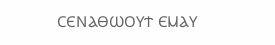ⲤⲈⲚⲀⲐⲰⲞⲨϮ ⲈⲘⲀⲨ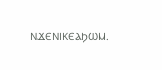ⲚϪⲈⲚⲒⲔⲈⲀϦⲰⲘ.